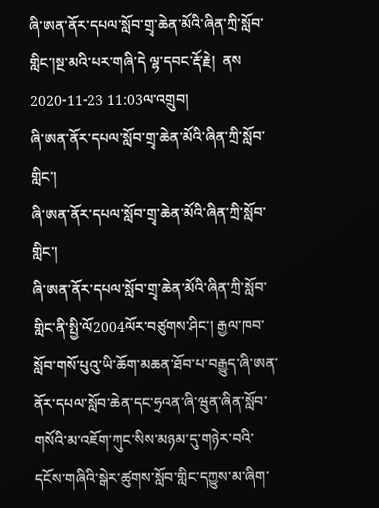ཞི་ཨན་ནོར་དཔལ་སློབ་གྲྭ་ཆེན་མོའི་ཞིན་ཀྲི་སློབ་གླིང་།སྔ་མའི་པར་གཞི་དེ ལྷ་དབང་རྡོ་རྗེ།  ནས 2020-11-23 11:03ལ་འགྲུབ།
ཞི་ཨན་ནོར་དཔལ་སློབ་གྲྭ་ཆེན་མོའི་ཞིན་ཀྲི་སློབ་གླིང་།
ཞི་ཨན་ནོར་དཔལ་སློབ་གྲྭ་ཆེན་མོའི་ཞིན་ཀྲི་སློབ་གླིང་།
ཞི་ཨན་ནོར་དཔལ་སློབ་གྲྭ་ཆེན་མོའི་ཞིན་ཀྲི་སློབ་གླིང་ནི་སྤྱི་ལོ2004ལོར་བཙུགས་ཤིང་། རྒྱལ་ཁབ་སློབ་གསོ་པུའུ་ཡི་ཆོག་མཆན་ཐོབ་པ་བརྒྱུད་ཞི་ཨན་ནོར་དཔལ་སློབ་ཆེན་དང་ཧྲའན་ཞི་ཝུན་ཞིན་སློབ་གསོའི་མ་འཇོག་ཀུང་སིས་མཉམ་དུ་གཉེར་བའི་དངོས་གཞིའི་སྒེར་ཚུགས་སློབ་གླིང་དཀྱུས་མ་ཞིག་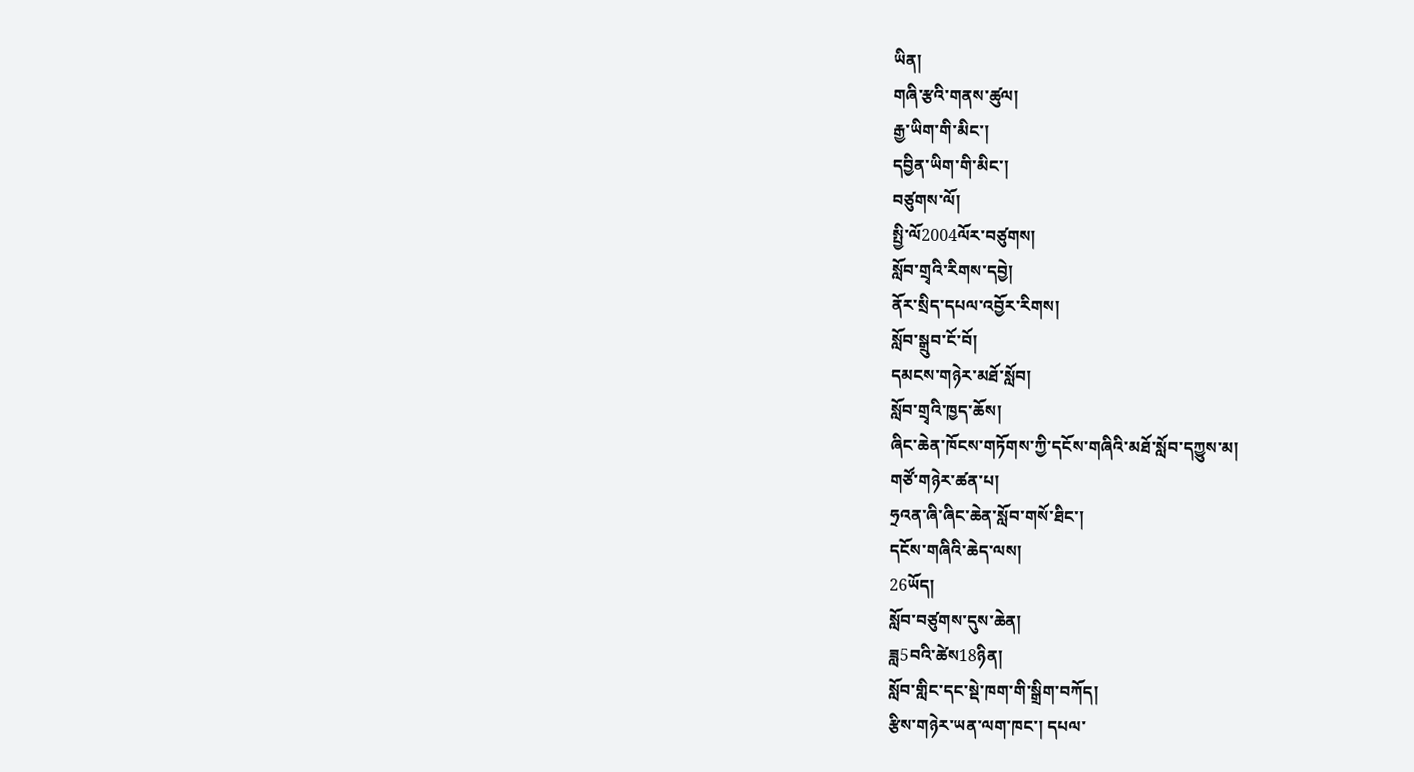ཡིན།
གཞི་རྩའི་གནས་ཚུལ།
རྒྱ་ཡིག་གི་མིང་།
དབྱིན་ཡིག་གི་མིང་།
བཙུགས་ལོ།
སྤྱི་ལོ2004ལོར་བཙུགས།
སློབ་གྲྭའི་རིགས་དབྱེ།
ནོར་སྲིད་དཔལ་འབྱོར་རིགས།
སློབ་སྒྲུབ་ངོ་བོ།
དམངས་གཉེར་མཐོ་སློབ།
སློབ་གྲྭའི་ཁྱད་ཆོས།
ཞིང་ཆེན་ཁོངས་གཏོགས་ཀྱི་དངོས་གཞིའི་མཐོ་སློབ་དཀྱུས་མ།
གཙོ་གཉེར་ཚན་པ།
ཧྲའན་ཞི་ཞིང་ཆེན་སློབ་གསོ་ཐིང་།
དངོས་གཞིའི་ཆེད་ལས།
26ཡོད།
སློབ་བཙུགས་དུས་ཆེན།
ཟླ5བའི་ཚེས18ཉིན།
སློབ་གླིང་དང་སྡེ་ཁག་གི་སྒྲིག་བཀོད།
རྩིས་གཉེར་ཡན་ལག་ཁང་། དཔལ་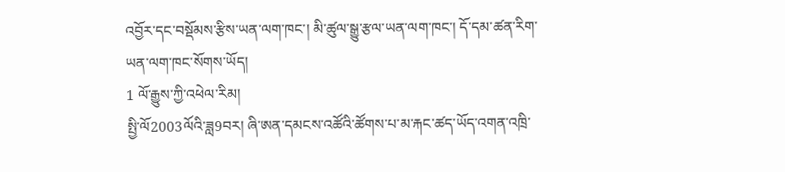འབྱོར་དང་བསྡོམས་རྩིས་ཡན་ལག་ཁང་། མི་ཚུལ་སྒྱུ་རྩལ་ཡན་ལག་ཁང་། དོ་དམ་ཚན་རིག་ཡན་ལག་ཁང་སོགས་ཡོད།
1 ལོ་རྒྱུས་ཀྱི་འཕེལ་རིམ།
སྤྱི་ལོ2003ལོའི་ཟླ9བར། ཞི་ཨན་དམངས་འཚོའི་ཚོགས་པ་མ་རྐང་ཚད་ཡོད་འགན་འཁྲི་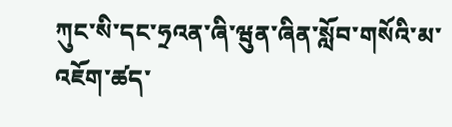ཀུང་སི་དང་ཧྲའན་ཞི་ཝུན་ཞིན་སློབ་གསོའི་མ་འཇོག་ཚད་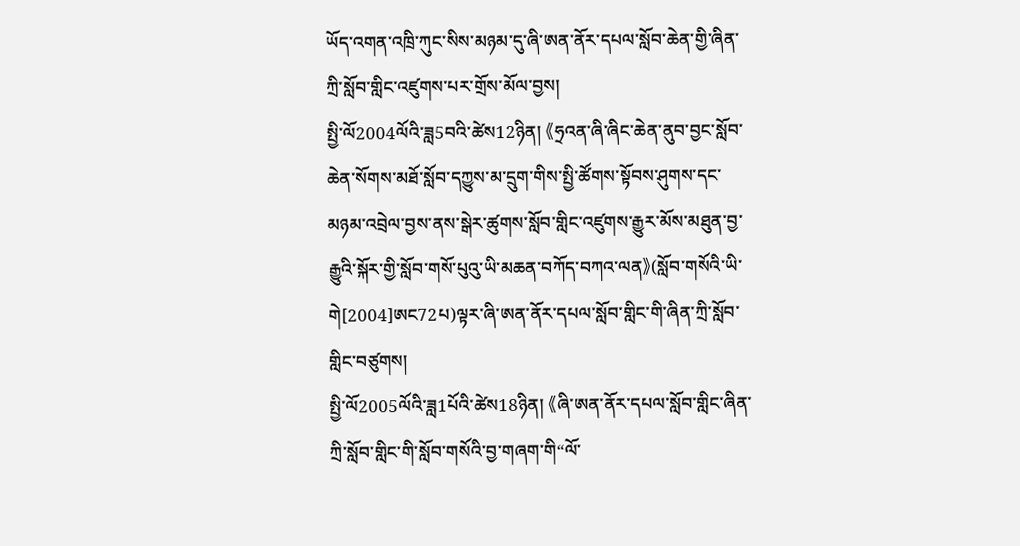ཡོད་འགན་འཁྲི་ཀུང་སིས་མཉམ་དུ་ཞི་ཨན་ནོར་དཔལ་སློབ་ཆེན་གྱི་ཞིན་ཀྲི་སློབ་གླིང་འཛུགས་པར་གྲོས་མོལ་བྱས།
སྤྱི་ལོ2004ལོའི་ཟླ5བའི་ཚེས12ཉིན། 《ཧྲའན་ཞི་ཞིང་ཆེན་ནུབ་བྱང་སློབ་ཆེན་སོགས་མཐོ་སློབ་དཀྱུས་མ་དྲུག་གིས་སྤྱི་ཚོགས་སྟོབས་ཤུགས་དང་མཉམ་འབྲེལ་བྱས་ནས་སྒེར་ཚུགས་སློབ་གླིང་འཛུགས་རྒྱུར་མོས་མཐུན་བྱ་རྒྱུའི་སྐོར་གྱི་སློབ་གསོ་པུའུ་ཡི་མཆན་བཀོད་བཀའ་ལན》(སློབ་གསོའི་ཡི་གེ[2004]ཨང72པ)ལྟར་ཞི་ཨན་ནོར་དཔལ་སློབ་གླིང་གི་ཞིན་ཀྲི་སློབ་གླིང་བཙུགས།
སྤྱི་ལོ2005ལོའི་ཟླ1པོའི་ཚེས18ཉིན། 《ཞི་ཨན་ནོར་དཔལ་སློབ་གླིང་ཞིན་ཀྲི་སློབ་གླིང་གི་སློབ་གསོའི་བྱ་གཞག་གི“ལོ་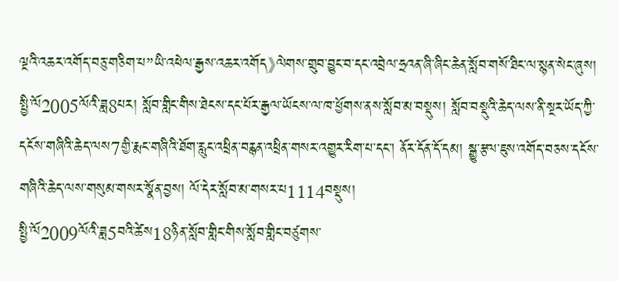ལྔའི་འཆར་འགོད་བཅུ་གཅིག་པ”ཡི་འཕེལ་རྒྱས་འཆར་འགོད》ལེགས་གྲུབ་བྱུང་བ་དང་འབྲེལ་ཧྲའན་ཞི་ཞིང་ཆེན་སློབ་གསོ་ཐིང་ལ་སྙན་སེང་ཞུས།
སྤྱི་ལོ2005ལོའི་ཟླ8པར། སློབ་གླིང་གིས་ཐེངས་དང་པོར་རྒྱལ་ཡོངས་ལ་ཁ་ཕྱོགས་ནས་སློབ་མ་བསྡུས། སློབ་བསྡུའི་ཆེད་ལས་ནི་སྔར་ཡོད་ཀྱི་དངོས་གཞིའི་ཆེད་ལས7གྱི་རྨང་གཞིའི་ཐོག་རླུང་འཕྲིན་བརྙན་འཕྲིན་གསར་འགྱུར་རིག་པ་དང་། ནོར་དོན་དོ་དམ། སྒྱུ་རྩལ་ཇུས་འགོད་བཅས་དངོས་གཞིའི་ཆེད་ལས་གསུམ་གསར་སྣོན་བྱས། ལོ་དེར་སློབ་མ་གསར་པ1114བསྡུས།
སྤྱི་ལོ2009ལོའི་ཟླ5བའི་ཚེས18ཉིན་སློབ་གླིང་གིས་སློབ་གླིང་བཙུགས་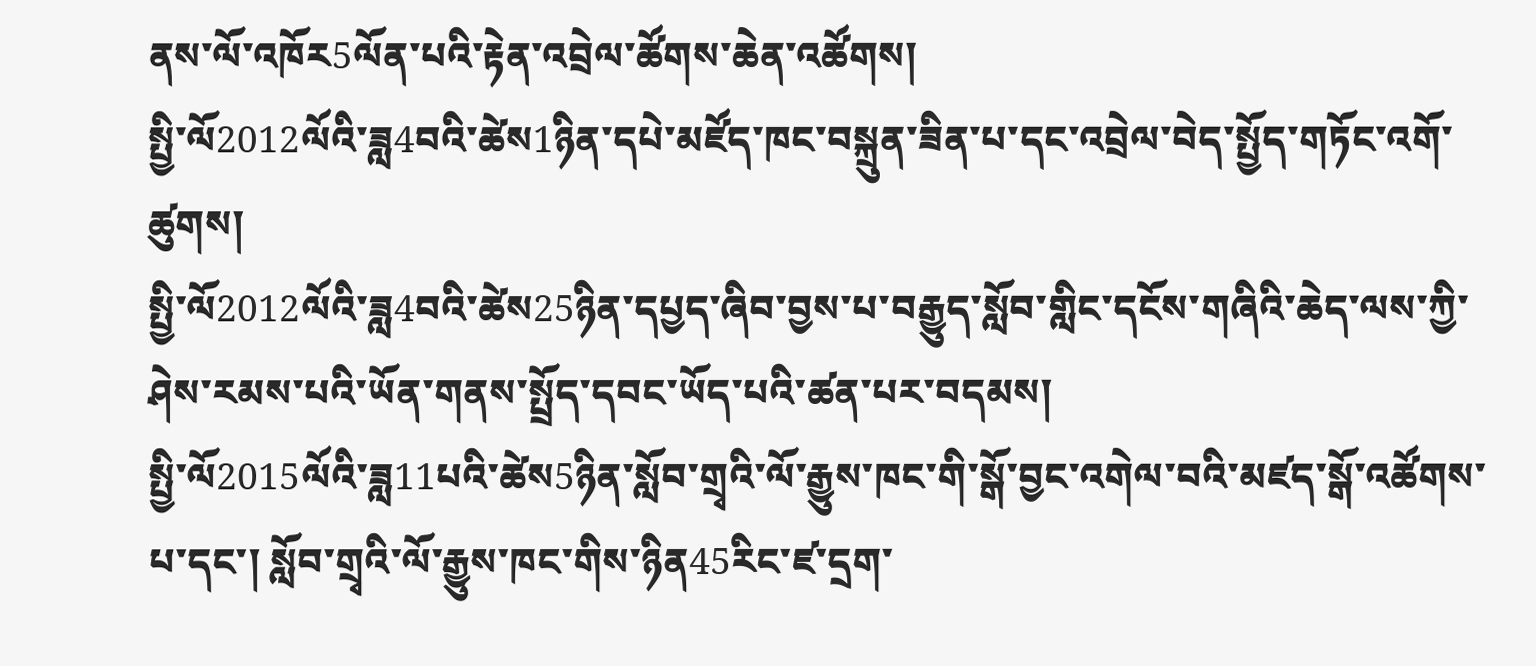ནས་ལོ་འཁོར5ལོན་པའི་རྟེན་འབྲེལ་ཚོགས་ཆེན་འཚོགས།
སྤྱི་ལོ2012ལོའི་ཟླ4བའི་ཚེས1ཉིན་དཔེ་མཛོད་ཁང་བསྐྲུན་ཟིན་པ་དང་འབྲེལ་བེད་སྤྱོད་གཏོང་འགོ་ཚུགས།
སྤྱི་ལོ2012ལོའི་ཟླ4བའི་ཚེས25ཉིན་དཔྱད་ཞིབ་བྱས་པ་བརྒྱུད་སློབ་གླིང་དངོས་གཞིའི་ཆེད་ལས་ཀྱི་ཤེས་རམས་པའི་ཡོན་གནས་སྤྲོད་དབང་ཡོད་པའི་ཚན་པར་བདམས།
སྤྱི་ལོ2015ལོའི་ཟླ11པའི་ཚེས5ཉིན་སློབ་གྲྭའི་ལོ་རྒྱུས་ཁང་གི་སྒོ་བྱང་འགེལ་བའི་མཛད་སྒོ་འཚོགས་པ་དང་། སློབ་གྲྭའི་ལོ་རྒྱུས་ཁང་གིས་ཉིན45རིང་ཛ་དྲག་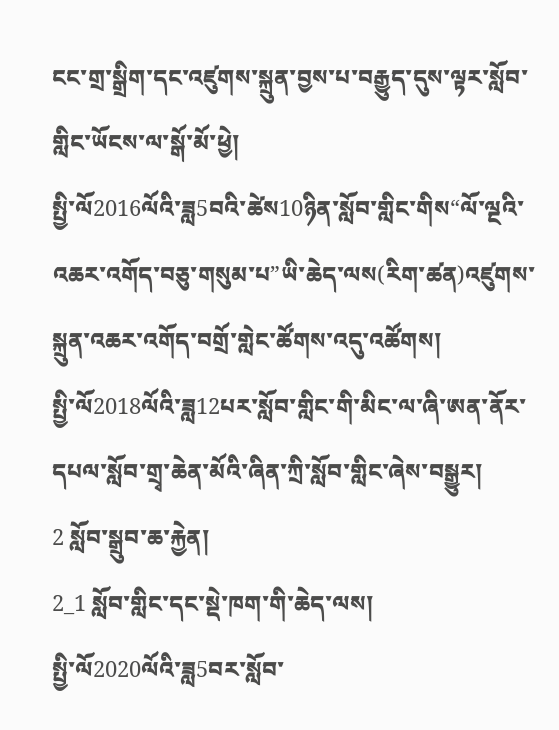ངང་གྲ་སྒྲིག་དང་འཛུགས་སྐྲུན་བྱས་པ་བརྒྱུད་དུས་ལྟར་སློབ་གླིང་ཡོངས་ལ་སྒོ་མོ་ཕྱེ།
སྤྱི་ལོ2016ལོའི་ཟླ5བའི་ཚེས10ཉིན་སློབ་གླིང་གིས“ལོ་ལྔའི་འཆར་འགོད་བཅུ་གསུམ་པ”ཡི་ཆེད་ལས(རིག་ཚན)འཛུགས་སྐྲུན་འཆར་འགོད་བགྲོ་གླེང་ཚོགས་འདུ་འཚོགས།
སྤྱི་ལོ2018ལོའི་ཟླ12པར་སློབ་གླིང་གི་མིང་ལ་ཞི་ཨན་ནོར་དཔལ་སློབ་གྲྭ་ཆེན་མོའི་ཞིན་ཀྲི་སློབ་གླིང་ཞེས་བསྒྱུར།
2 སློབ་སྒྲུབ་ཆ་རྐྱེན།
2_1 སློབ་གླིང་དང་སྡེ་ཁག་གི་ཆེད་ལས།
སྤྱི་ལོ2020ལོའི་ཟླ5བར་སློབ་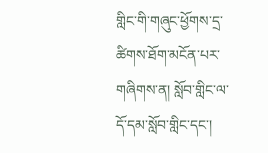གླིང་གི་གཞུང་ཕྱོགས་དྲ་ཚིགས་ཐོག་མངོན་པར་གཞིགས་ན། སློབ་གླིང་ལ་དོ་དམ་སློབ་གླིང་དང་།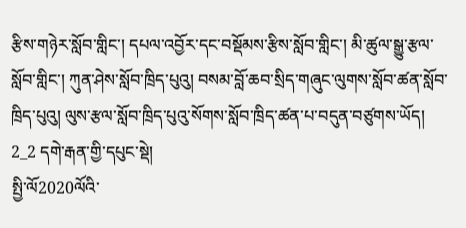རྩིས་གཉེར་སློབ་གླིང་། དཔལ་འབྱོར་དང་བསྡོམས་རྩིས་སློབ་གླིང་། མི་ཚུལ་སྒྱུ་རྩལ་སློབ་གླིང་། ཀུན་ཤེས་སློབ་ཁྲིད་པུའུ། བསམ་བློ་ཆབ་སྲིད་གཞུང་ལུགས་སློབ་ཚན་སློབ་ཁྲིད་པུའུ། ལུས་རྩལ་སློབ་ཁྲིད་པུའུ་སོགས་སློབ་ཁྲིད་ཚན་པ་བདུན་བཙུགས་ཡོད།
2_2 དགེ་རྒན་གྱི་དཔུང་སྡེ།
སྤྱི་ལོ2020ལོའི་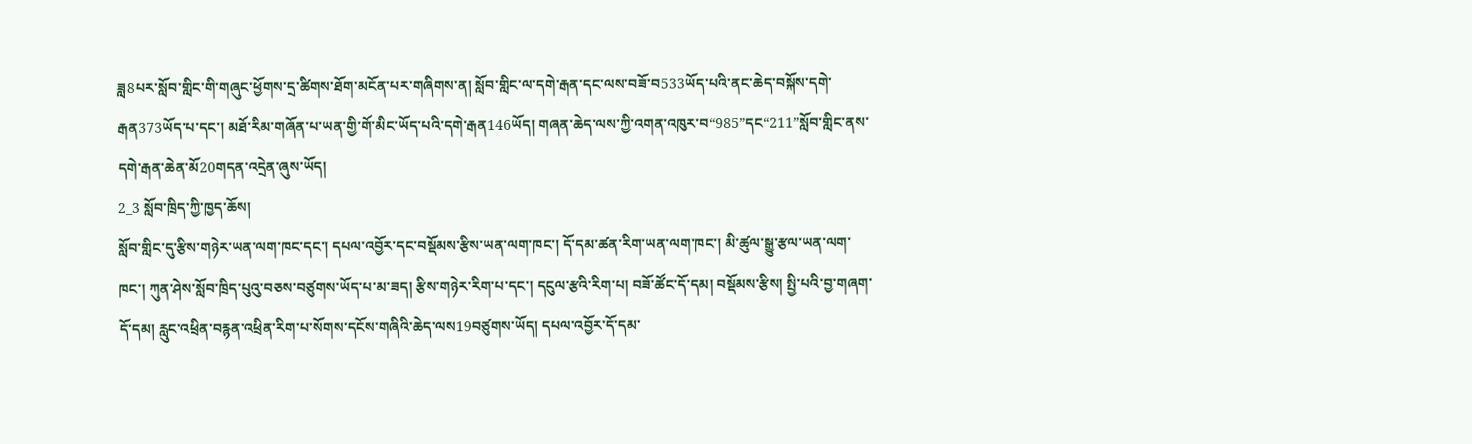ཟླ8པར་སློབ་གླིང་གི་གཞུང་ཕྱོགས་དྲ་ཚིགས་ཐོག་མངོན་པར་གཞིགས་ན། སློབ་གླིང་ལ་དགེ་རྒན་དང་ལས་བཟོ་བ533ཡོད་པའི་ནང་ཆེད་བསྐོས་དགེ་རྒན373ཡོད་པ་དང་། མཐོ་རིམ་གཞོན་པ་ཡན་གྱི་གོ་མིང་ཡོད་པའི་དགེ་རྒན146ཡོད། གཞན་ཆེད་ལས་ཀྱི་འགན་འཁུར་བ“985”དང“211”སློབ་གླིང་ནས་དགེ་རྒན་ཆེན་མོ20གདན་འདྲེན་ཞུས་ཡོད།
2_3 སློབ་ཁྲིད་ཀྱི་ཁྱད་ཆོས།
སློབ་གླིང་དུ་རྩིས་གཉེར་ཡན་ལག་ཁང་དང་། དཔལ་འབྱོར་དང་བསྡོམས་རྩིས་ཡན་ལག་ཁང་། དོ་དམ་ཚན་རིག་ཡན་ལག་ཁང་། མི་ཚུལ་སྒྱུ་རྩལ་ཡན་ལག་ཁང་། ཀུན་ཤེས་སློབ་ཁྲིད་པུའུ་བཅས་བཙུགས་ཡོད་པ་མ་ཟད། རྩིས་གཉེར་རིག་པ་དང་། དངུལ་རྩའི་རིག་པ། བཟོ་ཚོང་དོ་དམ། བསྡོམས་རྩིས། སྤྱི་པའི་བྱ་གཞག་དོ་དམ། རླུང་འཕྲིན་བརྙན་འཕྲིན་རིག་པ་སོགས་དངོས་གཞིའི་ཆེད་ལས19བཙུགས་ཡོད། དཔལ་འབྱོར་དོ་དམ་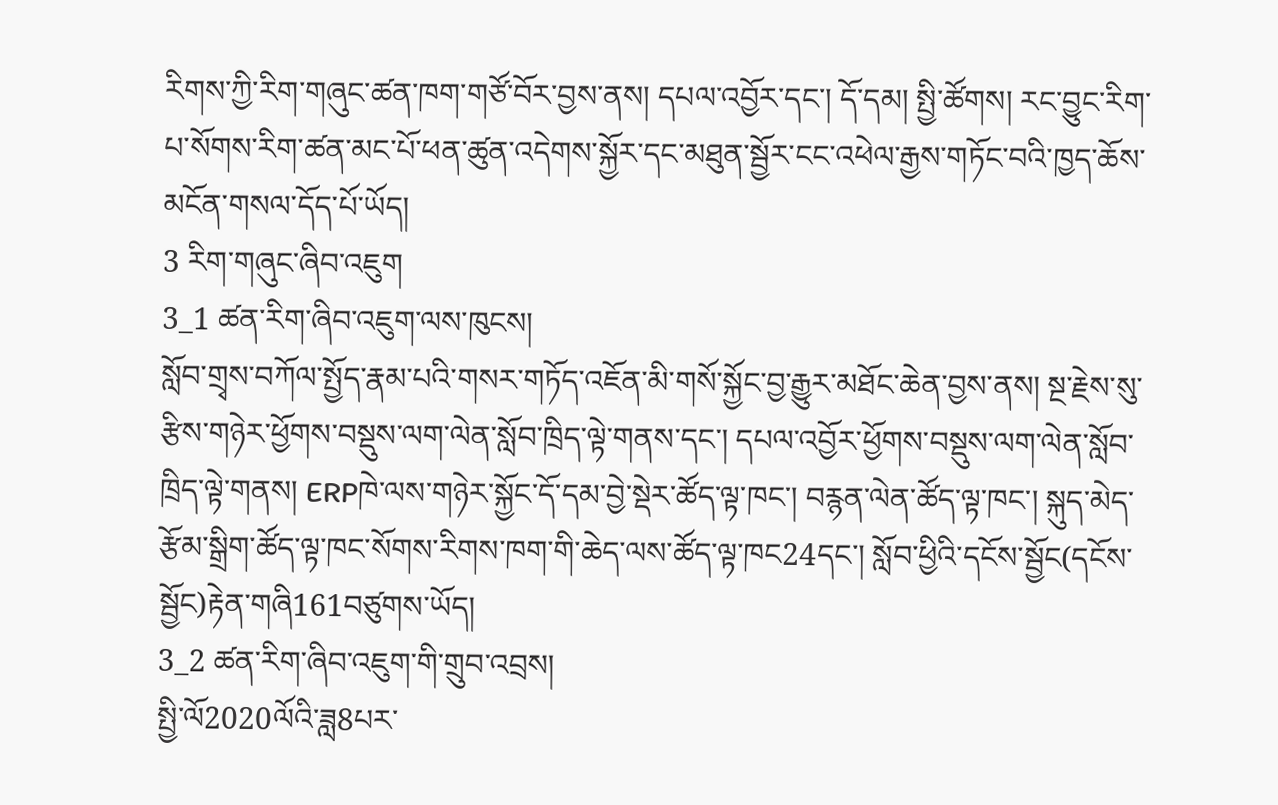རིགས་ཀྱི་རིག་གཞུང་ཚན་ཁག་གཙོ་བོར་བྱས་ནས། དཔལ་འབྱོར་དང་། དོ་དམ། སྤྱི་ཚོགས། རང་བྱུང་རིག་པ་སོགས་རིག་ཚན་མང་པོ་ཕན་ཚུན་འདེགས་སྐྱོར་དང་མཐུན་སྦྱོར་ངང་འཕེལ་རྒྱས་གཏོང་བའི་ཁྱད་ཆོས་མངོན་གསལ་དོད་པོ་ཡོད།
3 རིག་གཞུང་ཞིབ་འཇུག
3_1 ཚན་རིག་ཞིབ་འཇུག་ལས་ཁུངས།
སློབ་གྲྭས་བཀོལ་སྤྱོད་རྣམ་པའི་གསར་གཏོད་འཇོན་མི་གསོ་སྐྱོང་བྱ་རྒྱུར་མཐོང་ཆེན་བྱས་ནས། སྔ་རྗེས་སུ་རྩིས་གཉེར་ཕྱོགས་བསྡུས་ལག་ལེན་སློབ་ཁྲིད་ལྟེ་གནས་དང་། དཔལ་འབྱོར་ཕྱོགས་བསྡུས་ལག་ལེན་སློབ་ཁྲིད་ལྟེ་གནས། ERPཁེ་ལས་གཉེར་སྐྱོང་དོ་དམ་བྱེ་སྡེར་ཚོད་ལྟ་ཁང་། བརྙན་ལེན་ཚོད་ལྟ་ཁང་། སྐུད་མེད་རྩོམ་སྒྲིག་ཚོད་ལྟ་ཁང་སོགས་རིགས་ཁག་གི་ཆེད་ལས་ཚོད་ལྟ་ཁང24དང་། སློབ་ཕྱིའི་དངོས་སྦྱོང(དངོས་སྦྱོང)རྟེན་གཞི161བཙུགས་ཡོད།
3_2 ཚན་རིག་ཞིབ་འཇུག་གི་གྲུབ་འབྲས།
སྤྱི་ལོ2020ལོའི་ཟླ8པར་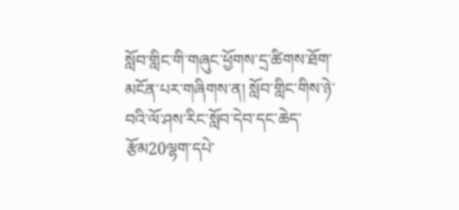སློབ་གླིང་གི་གཞུང་ཕྱོགས་དྲ་ཚིགས་ཐོག་མངོན་པར་གཞིགས་ན། སློབ་གླིང་གིས་ཉེ་བའི་ལོ་ཤས་རིང་སློབ་དེབ་དང་ཆེད་རྩོམ20ལྷག་དཔེ་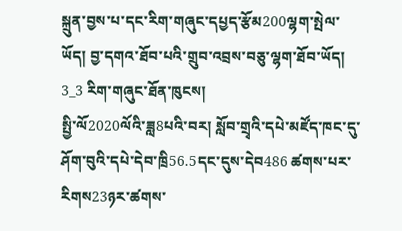སྐྲུན་བྱས་པ་དང་རིག་གཞུང་དཔྱད་རྩོམ200ལྷག་སྤེལ་ཡོད། བྱ་དགའ་ཐོབ་པའི་གྲུབ་འབྲས་བཅུ་ལྷག་ཐོབ་ཡོད།
3_3 རིག་གཞུང་ཐོན་ཁུངས།
སྤྱི་ལོ2020ལོའི་ཟླ8པའི་བར། སློབ་གྲྭའི་དཔེ་མཛོད་ཁང་དུ་ཤོག་བུའི་དཔེ་དེབ་ཁྲི56.5དང་དུས་དེབ486 ཚགས་པར་རིགས23ཉར་ཚགས་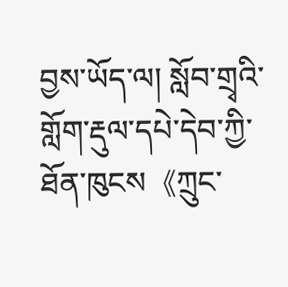བྱས་ཡོད་ལ། སློབ་གྲྭའི་གློག་རྡུལ་དཔེ་དེབ་ཀྱི་ཐོན་ཁུངས《ཀྲུང་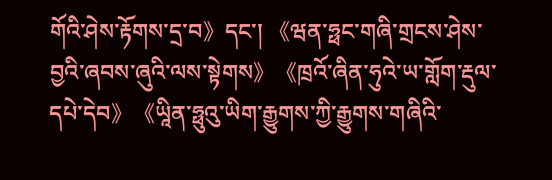གོའི་ཤེས་རྟོགས་དྲ་བ》དང་། 《ཝན་ཧྥང་གཞི་གྲངས་ཤེས་བྱའི་ཞབས་ཞུའི་ལས་སྟེགས》《ཁྲའོ་ཞིན་ཧུའེ་ཡ་གློག་རྡུལ་དཔེ་དེབ》《ཡཱིན་ཧྥུའུ་ཡིག་རྒྱུགས་ཀྱི་རྒྱུགས་གཞིའི་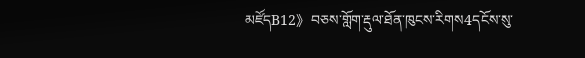མཛོདB12》བཅས་གློག་རྡུལ་ཐོན་ཁུངས་རིགས4དངོས་སུ་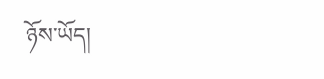ཉོས་ཡོད།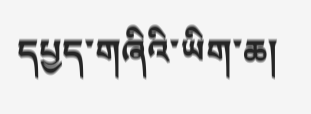དཔྱད་གཞིའི་ཡིག་ཆ།